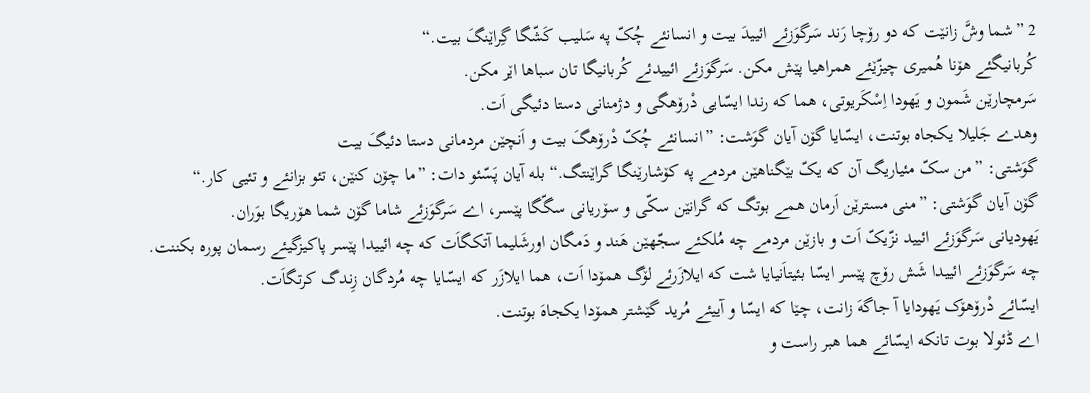2 ”شما وشَّ زانێت که دو رۆچا رَند سَرگوَزئے ائییدَ بیت و انسانئے چُکّ په سَلیب کَشّگا گِراێنگَ بیت.“
کُربانیگئے هۆنا هُمیری چیزّێئے همراهیا پێش مکن. سَرگوَزئے ائییدئے کُربانیگا تان سباها اێر مکن.
سَرمچارێن شَمون و یَهودا اِسْکَریوتی، هما که رندا ایسّایی دْرۆهگی و دژمنانی دستا دئیگی اَت.
وهدے جَلیلا یکجاه بوتنت، ایسّایا گۆن آیان گوَشت: ”انسانئے چُکّ دْرۆهگَ بیت و اَنچێن مردمانی دستا دئیگَ بیت
گوَشتی: ”من سکّ مئیاریگ آن که یکّ بێگناهێن مردمے په کۆشارێنگا گراێنتگ.“ بله آیان پَسّئو دات: ”ما چۆن کنێن، تئو بزانئے و تئیی کار.“
گۆن آیان گوَشتی: ”منی مسترێن اَرمان همے بوتگ که گرانێن سکّی و سۆریانی سگّگا پێسر، اے سَرگوَزئے شاما گۆن شما هۆریگا بوَران.
یَهودیانی سَرگوَزئے ائیید نزّیکّ اَت و بازێن مردمے چه مُلکئے سجّهێن هَند و دَمگان اورشَلیما آتکگاَت که چه ائییدا پێسر پاکیزگیئے رسمان پوره بکننت.
چه سَرگوَزئے ائییدا شَش رۆچ پێسر ایسّا بئیتاَنیایا شت که ایلازَرئے لۆگ همۆدا اَت، هما ایلازَر که ایسّایا چه مُردگان زِندگ کرتگاَت.
ایسّائے دْرۆهۆک یَهودایا آ جاگهَ زانت، چێا که ایسّا و آییئے مُرید گێشتر همۆدا یکجاهَ بوتنت.
اے ڈئولا بوت تانکه ایسّائے هما هبر راست و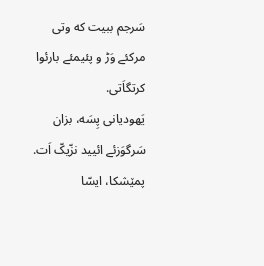سَرجم ببیت که وتی مرکئے وَڑ و پئیمئے بارئوا کرتگاَتی.
یَهودیانی پِسَه، بزان سَرگوَزئے ائیید نزّیکّ اَت. پمێشکا، ایسّا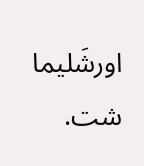اورشَلیما شت.